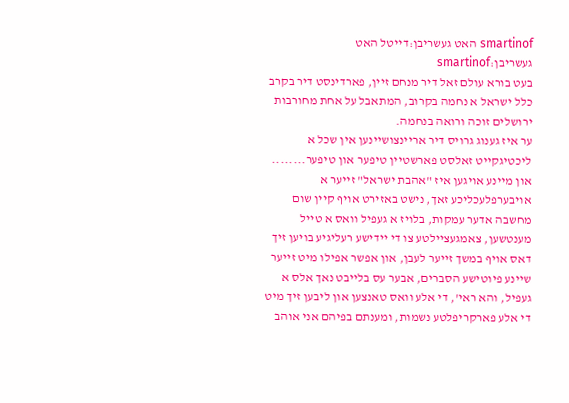smartinof האט געשריבן:דייטל האט געשריבן:smartinof
בעט בורא עולם זאל דיר מנחם זיין, פארדינסט דיר בקרב כלל ישראל א נחמה בקרוב, המתאבל על אחת מחורבות ירושלים זוכה ורואה בנחמה.
ער איז גענוג גרויס דיר אריינצושיינען אין שכל א ליכטיגקייט זאלסט פארשטיין טיפער און טיפער........
און מיינע אויגען איז "אהבת ישראל" זייער א אויבערפלעכליכע זאך, נישט באזירט אויף קיין שום מחשבה אדער עמקות, בלויז א געפיל וואס א טייל מענטשען, צאמגעציילטע צו די יידישע רעליגיע בויען זיך דאס אויף במשך זייער לעבן, און אפשר אפילו מיט זייער שיינע פיוטישע הסברים, אבער עס בלייבט נאך אלס א געפיל, והא ראי', די אלע וואס טאנצען און ליבען זיך מיט די אלע פארקריפלטע נשמות, ומענתם בפיהם אני אוהב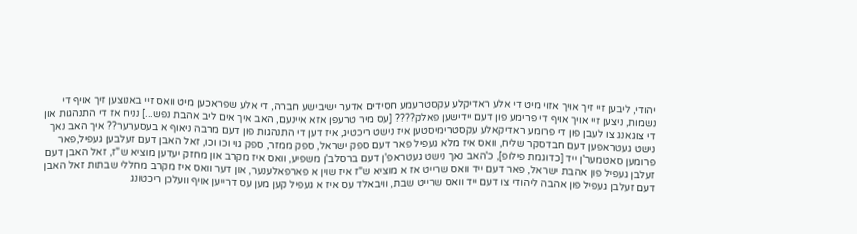יהודי, ליבען זיי זיך אויך אזוי מיט די אלע ראדיקלע עקסטרעמע חסידים אדער ישיבישע חברה, די אלע שפראכען מיט וואס זיי באנוצען זיך אויף די נשמות, ניצען זיי אויך אויף די פרימע פון דעם יידישען פאלק???? [עס מיר טרעפן אזא איינעם, האב איך אים ליב אהבת נפש...] נניח אז די התנהגות און די צוגאנג צו לעבן פון די פרומע ראדיקאלע עקסטרימיסטען איז נישט ריכטיג, איז דען די התנהגות פון דעם מרבה ניאוף א בעסערער?? איך האב נאך נישט געטראפען דעם חבדסקר שליח, וואס איז מלא געפיל פאר דעם ספק ישראל, ספק ממזר, ספק גוי וכו וכו, זאל האבן דעם זעלבען געפיל,פאר פרומען סאטמער'ן ייד [כדוגמת פילופ], כ'האב נאך נישט געטראפ'ן דעם ברסלב'ן משפיע, וואס איז מקרב און מחזק יעדען מוציא ש"ז, זאל האבן דעם זעלבן געפיל פון אהבת ישראל, פאר דעם ייד וואס שרייט אז א מוציא ש"ז איז שוין א פארפאלענער, און דער וואס איז מקרב מחללי שבתות זאל האבן דעם זעלבן געפיל פון אהבה ליהודי צו דעם ייד וואס שרייט שבת, וויבאלד עס איז א געפיל קען מען עס דרייען אויף וועלכן ריכטונג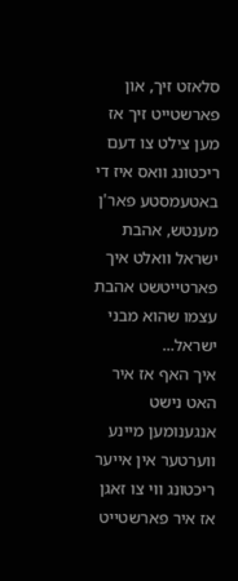סלאזט זיך, און פארשטייט זיך אז מען צילט צו דעם ריכטונג וואס איז די באטעמסטע פאר'ן מענטש, אהבת ישראל וואלט איך פארטייטשט אהבת עצמו שהוא מבני ישראל...
איך האף אז איר האט נישט אנגענומען מיינע ווערטער אין אייער ריכטונג ווי צו זאגן אז איר פארשטייט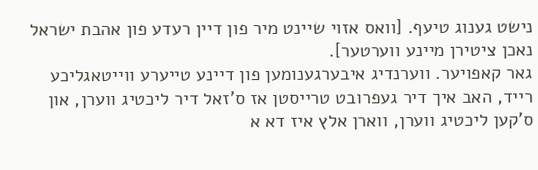נישט גענוג טיעף. [וואס אזוי שיינט מיר פון דיין רעדע פון אהבת ישראל נאכן ציטירן מיינע ווערטער].
גאר קאפויער. ווערנדיג איבערגענומען פון דיינע טייערע ווייטאגליכע רייד, האב איך דיר געפרובט טרייסטן אז ס'זאל דיר ליכטיג ווערן, און ס'קען ליכטיג ווערן, ווארן אלץ איז דא א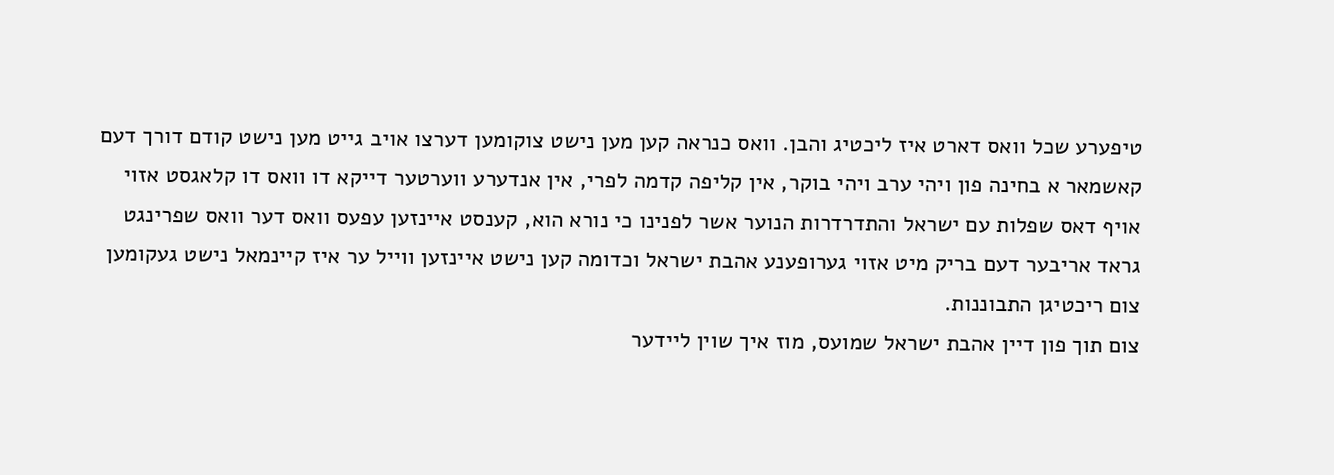טיפערע שכל וואס דארט איז ליכטיג והבן. וואס כנראה קען מען נישט צוקומען דערצו אויב גייט מען נישט קודם דורך דעם קאשמאר א בחינה פון ויהי ערב ויהי בוקר, אין קליפה קדמה לפרי, אין אנדערע ווערטער דייקא דו וואס דו קלאגסט אזוי אויף דאס שפלות עם ישראל והתדרדרות הנוער אשר לפנינו כי נורא הוא, קענסט איינזען עפעס וואס דער וואס שפרינגט גראד אריבער דעם בריק מיט אזוי גערופענע אהבת ישראל וכדומה קען נישט איינזען ווייל ער איז קיינמאל נישט געקומען צום ריכטיגן התבוננות.
צום תוך פון דיין אהבת ישראל שמועס, מוז איך שוין ליידער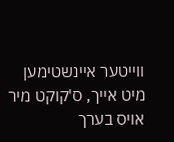ווייטער איינשטימען מיט אייך, ס'קוקט מיר אויס בערך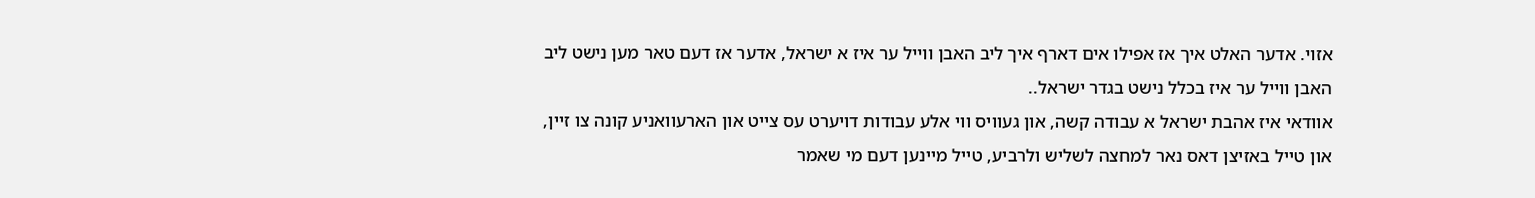אזוי. אדער האלט איך אז אפילו אים דארף איך ליב האבן ווייל ער איז א ישראל, אדער אז דעם טאר מען נישט ליב האבן ווייל ער איז בכלל נישט בגדר ישראל..
אוודאי איז אהבת ישראל א עבודה קשה, און געוויס ווי אלע עבודות דויערט עס צייט און הארעוואניע קונה צו זיין, און טייל באזיצן דאס נאר למחצה לשליש ולרביע, טייל מיינען דעם מי שאמר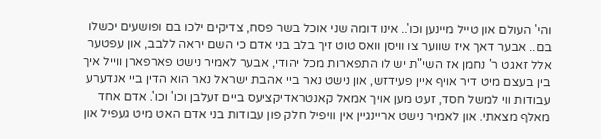והי' העולם און טייל מיינען וכו'.. אינו דומה שני אוכל בשר פסח, צדיקים ילכו בם ופושעים יכשלו בם.. אבער דאך איז שווער צו וויסן וואס טוט זיך בלב בני אדם כי השם יראה ללבב, און עפטער אלל זאגט ר' נחמן אז השי"ת יש לו התפארות מכל יהודי, אבער לאמיר נישט פארפארן ווייל איך בין בעצם מיט דיר אויף איין פעידזש, און נישט נאר ביי אהבת ישראל נאר הוא הדין ביי אנדערע עבודות ווי למשל חסד, זעט מען אויך אמאל קאנטראדיקציעס ביים זעלבן וכו' וכו'. אדם אחד מאלף מצאתי. און לאמיר נישט אריינגיין אין וויפיל חלק פון עבודות בני אדם האט מיט געפיל און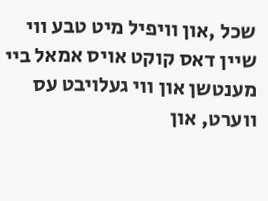שכל ,און וויפיל מיט טבע ווי שיין דאס קוקט אויס אמאל ביי מענטשן און ווי געלויבט עס ווערט, און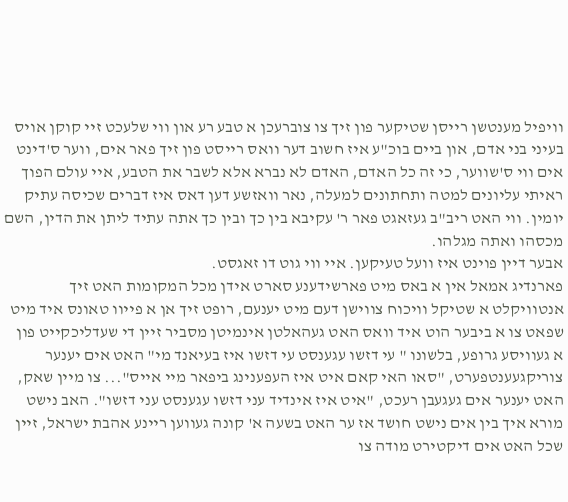וויפיל מענטשן רייסן שטיקער פון זיך צו צוברעכן א טבע רע און ווי שלעכט זיי קוקן אויס בעיני בני אדם, און ביים בוכ"ע איז חשוב דער וואס רייסט פון זיך פאר אים, ווער ס'דינט אים ווי ס'שווער, כי זה כל האדם, האדם לא נברא אלא לשבר את הטבע, איי עולם הפוך ראיתי עליונים למטה ותחתונים למעלה, נאר וואזשע דען דאס איז דברים שכיסה עתיק יומין. ווי האט ריב"ב געזאגט פאר ר' עקיבא בין כך ובין כך אתה עתיד ליתן את הדין, השם מכסהו ואתה מגלהו.
אבער דיין פוינט איז וועל טעיקען. איי ווי גוט דו זאגסט.
פארנדיג אמאל אין א באס מיט פארשידענע סארט אידן מכל המקומות האט זיך אנטוויקלט א שטיקל וויכוח צווישן דעם מיט יענעם, רופט זיך אן א פייוו טאונס איד מיט שפאט צו א ביבער הוט איד וואס האט געהאלטן אינמיטן מסביר זיין די שעדליכקייט פון א געוויסע גרופע, בלשונו " עי דזשו עגענסט עי דזשו איז בעיאנד מי" האט אים יענער צוריקגעענטפערט, "סאו האי קאם איט איז העפענינג ביפאר מיי אייס"... צו מיין שאק, האט יענער אים געגעבן רעכט, "איט איז אינדיד עני דזשו עגענסט עני דזשו". האב נישט מורא איך בין אים נישט חושד אז ער האט בשעה א' קונה געווען ריינע אהבת ישראל, זיין שכל האט אים דיקטירט מודה צו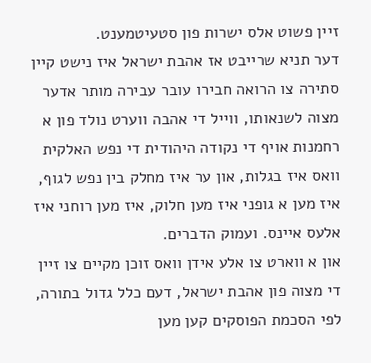זיין פשוט אלס ישרות פון סטעיטמענט.
דער תניא שרייבט אז אהבת ישראל איז נישט קיין סתירה צו הרואה חבירו עובר עבירה מותר אדער מצוה לשנאותו, ווייל די אהבה ווערט נולד פון א רחמנות אויף די נקודה היהודית די נפש האלקית וואס איז בגלות, און ער איז מחלק בין נפש לגוף, איז מען א גופני איז מען חלוק, איז מען רוחני איז אלעס איינס. ועמוק הדברים.
און א ווארט צו אלע אידן וואס זוכן מקיים צו זיין די מצוה פון אהבת ישראל, דעם כלל גדול בתורה, לפי הסכמת הפוסקים קען מען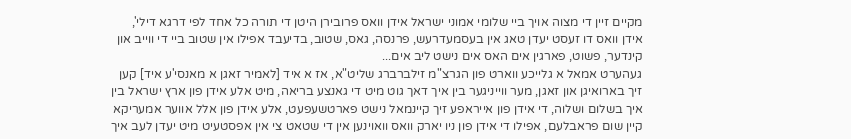מקיים זיין די מצוה אויך ביי שלומי אמוני ישראל אידן וואס פרובירן היטן די תורה כל אחד לפי דרגא דילי', אידן וואס דו זעסט יעדן טאג אין בעסמעדרעש, פרנסה, גאס, שטוב, בדיעבד אפילו אין שטוב ביי די ווייב און קינדער, פשוט, פארגין אים האס אים נישט ליב אים...
געהערט אמאל א גלייכע ווארט פון הגרצ"מ זילברברג שליט"א, אז א איד [לאמיר זאגן א מאנסי'ע איד] קען זיך בארואיגן און זאגן, מער ווייניגער בין איך דאך גוט מיט די גאנצע בריאה, מיט אלע אידן פון ארץ ישראל בין איך בשלום ושלוה, די אידן פון אייראפע זיך קיינמאל נישט פארטשעפעט, אלע אידן פון אלל אווער אמעריקא קיין שום פראבלעם, אפילו די אידן פון ניו יארק וואס וואוינען אין די שטאט צי אין אפסטעיט מיט יעדן לעב איך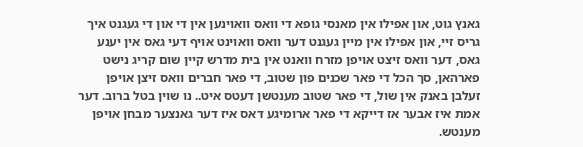גאנץ גוט, און אפילו אין מאנסי גופא די וואס וואוינען אין די און די געגנט איך גריס זיי, און אפילו אין מיין געגנט דער וואס וואוינט אויף דעי גאס אין יענע גאס, דער וואס זיצט אויפן מזרח וואנט אין בית מדרש קיין שום קריג נישט פארהאן, סך הכל די פאר שכנים פון שטוב, די פאר חברים וואס זיצן אויפן זעלבן באנק אין שול, די פאר שטוב מענטשן דעטס איט.. נו שוין בטל ברוב. דער אמת איז אבער אז דייקא די פאר ארומיגע דאס איז דער גאנצער מבחן אויפן מענטש.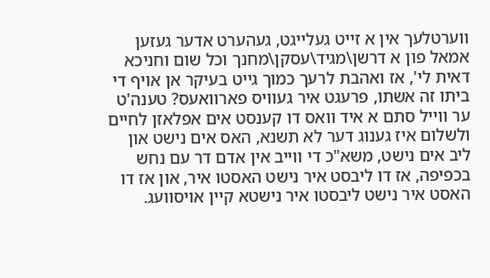ווערטלעך אין א זייט געלייגט, געהערט אדער געזען אמאל פון א דרשן\מגיד\עסקן\מחנך וכל שום וחניכא דאית לי', אז ואהבת לרעך כמוך גייט בעיקר אן אויף די ביתו זה אשתו, פרעגט איר געוויס פארוואעס? טענה'ט ער ווייל סתם א איד וואס דו קענסט אים אפלאזן לחיים ולשלום איז גענוג דער לא תשנא, האס אים נישט און ליב אים נישט, משא"כ די ווייב אין אדם דר עם נחש בכפיפה, אז דו ליבסט איר נישט האסטו איר, און אז דו האסט איר נישט ליבסטו איר נישטא קיין אויסוועג.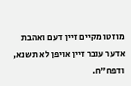מוזטו מקיים זיין דעם ואהבת אדער עובר זיין אויפן לא תשנא, ודפח"ח.